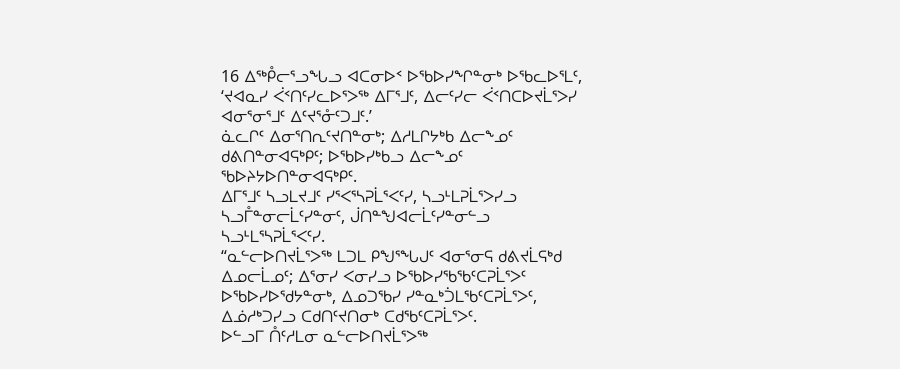16 ᐃᖅᑬᓕᕐᓗᖓᓗ ᐊᑕᓂᐅᑉ ᐅᖃᐅᓯᖏᓐᓂᒃ ᐅᖃᓚᐅᕐᒪᑦ, ‘ᔪᐊᓇᓯ ᐹᑉᑎᑦᓯᓚᐅᕐᐳᖅ ᐃᒥᕐᒧᑦ, ᐃᓕᑦᓯᓕ ᐹᑉᑎᑕᐅᔪᒫᕐᐳᓯ ᐊᓂᕐᓂᕐᒧᑦ ᐃᑦᔪᕐᓁᑦᑐᒧᑦ.’
ᓈᓚᒋᑦ ᐃᓂᕐᑎᕆᑦᔪᑎᓐᓂᒃ; ᐃᓱᒪᒋᔭᒃᑲ ᐃᓕᖕᓄᑦ ᑯᕕᑎᓐᓂᐊᕋᒃᑭᑦ; ᐅᖃᐅᓯᒃᑲᓗ ᐃᓕᖕᓄᑦ ᖃᐅᔨᔭᐅᑎᓐᓂᐊᕋᒃᑭᑦ.
ᐃᒥᕐᒧᑦ ᓴᓗᒪᔪᒧᑦ ᓯᕐᐸᕐᓴᕈᒫᕐᐸᑦᓯ, ᓴᓗᒻᒪᕈᒫᕐᐳᓯᓗ ᓴᓗᒤᓐᓂᓕᒫᑦᓯᓐᓂᑦ, ᒎᑎᓐᖑᐊᓕᒫᑦᓯᓐᓂᓪᓗ ᓴᓗᒻᒪᕐᓴᕈᒫᕐᐸᑦᓯ.
“ᓇᓪᓕᐅᑎᔪᒫᕐᐳᖅ ᒪᑐᒪ ᑭᖑᕐᖓᒍᑦ ᐊᓂᕐᓂᕋ ᑯᕕᔪᒫᕋᒃᑯ ᐃᓄᓕᒫᓄᑦ; ᐃᕐᓂᓯ ᐸᓂᓯᓗ ᐅᖃᐅᓯᖃᖃᑦᑕᕈᒫᕐᐳᑦ ᐅᖃᐅᓯᐅᖁᔭᓐᓂᒃ, ᐃᓄᑐᖃᓯ ᓯᓐᓇᒃᑑᒪᖃᑦᑕᕈᒫᕐᐳᑦ, ᐃᓅᓱᒃᑐᓯᓗ ᑕᑯᑎᑦᔪᑎᓂᒃ ᑕᑯᖃᑦᑕᕈᒫᕐᐳᑦ.
ᐅᓪᓗᒥ ᑍᑦᓱᒪᓂ ᓇᓪᓕᐅᑎᔪᒫᕐᐳᖅ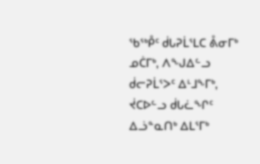ᖃᖅᑬᑦ ᑰᒐᕈᒫᕐᒪᑕ ᕔᓂᒥᒃ ᓄᑖᒥᒃ, ᐱᖑᐃᓪᓗ ᑰᓕᕈᒫᕐᐳᑦ ᐃᒻᒧᖕᒥᒃ, ᔫᑕᐅᓪᓗ ᑰᒐᓛᖏᑦ ᐃᓘᓐᓇᑎᒃ ᐃᒪᕐᒥᒃ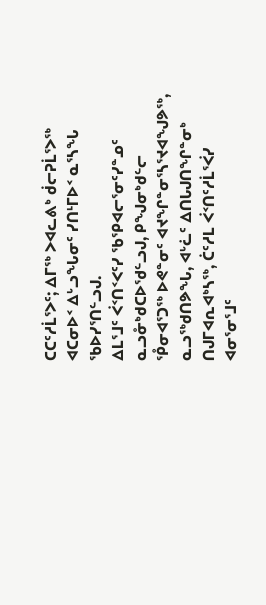ᑕᑕᑦᓱᒫᕐᐳᑦ; ᐃᒥᖅ ᐳᐊᓚᕕᒃ ᑰᓕᕈᒫᕐᐳᖅ ᐊᑕᓂᐅᑉ ᐃᒡᓗᖓᓂᑦ ᓯᑎᒻᒥᐅᑉ ᓇᕐᓴᖓ ᖃᐅᓯᕐᑎᓪᓗᒍ.
ᐃᒪᕐᒧᑦ ᐹᑉᑎᑉᐸᑦᓯ ᖃᕿᐊᓕᕐᓂᑦᓯᓐᓄᑦ ᓇᓗᓁᒃᑯᑕᐅᖁᓪᓗᒍ, ᑭᖑᓂᒃᑯᓪᓕ ᕾᓂᐊᕐᑐᖅ ᐅᕙᓐᓂᑦ ᐊᔪᖏᓐᓂᕐᓴᕐᔪᐊᖑᕗᖅ, ᓇᓗᖅᑯᑎᕗᖓ, ᐊᒡᓛᑦ ᐃᑎᒐᒍᑎᖏᓐᓂᒃ ᑎᒍᒥᐊᕆᐊᒃᓴᖅ, ᑖᑦᓱᒪ ᐹᑉᑎᑦᓱᒫᕐᐹᓯ ᐊᓂᕐᓂᕐᒧᑦ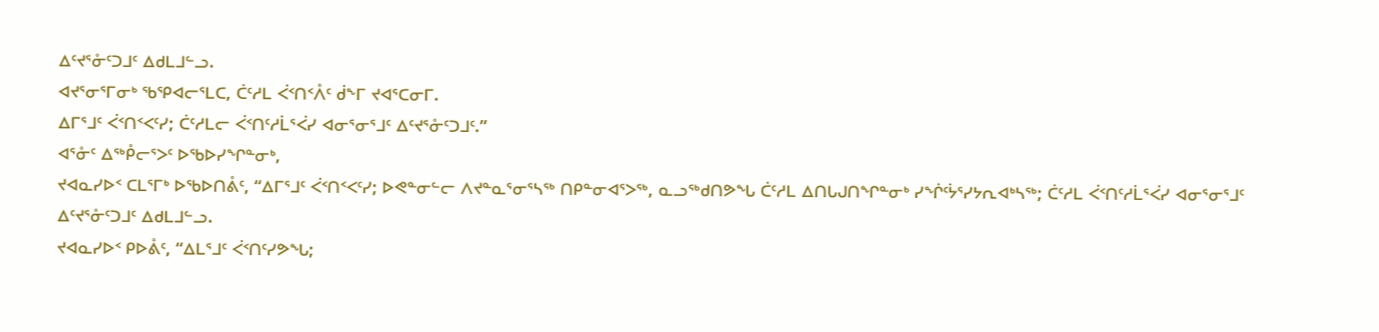ᐃᑦᔪᕐᓁᑦᑐᒧᑦ ᐃᑯᒪᒧᓪᓗ.
ᐊᔪᕐᓂᕐᒥᓂᒃ ᖃᕿᐊᓕᕐᒪᑕ, ᑖᑦᓱᒪ ᐹᑉᑎᑉᐰᑦ ᑰᖕᒥ ᔪᐊᕐᑕᓂᒥ.
ᐃᒥᕐᒧᑦ ᐹᑉᑎᑉᐸᑦᓯ; ᑖᑦᓱᒪᓕ ᐹᑉᑎᑦᓱᒫᕐᐹᓯ ᐊᓂᕐᓂᕐᒧᑦ ᐃᑦᔪᕐᓁᑦᑐᒧᑦ.”
ᐊᕐᓁᑦ ᐃᖅᑬᓕᕐᐳᑦ ᐅᖃᐅᓯᖏᓐᓂᒃ,
ᔪᐊᓇᓯᐅᑉ ᑕᒪᕐᒥᒃ ᐅᖃᐅᑎᕔᑦ, “ᐃᒥᕐᒧᑦ ᐹᑉᑎᑉᐸᑦᓯ; ᐅᕙᓐᓂᓪᓕ ᐱᔪᓐᓇᕐᓂᕐᓴᖅ ᑎᑭᓐᓂᐊᕐᐳᖅ, ᓇᓗᖅᑯᑎᕗᖓ ᑖᑦᓱᒪ ᐃᑎᒐᒍᑎᖏᓐᓂᒃ ᓯᖐᑦᔮᕐᓯᔭᕆᐊᒃᓴᖅ; ᑖᑦᓱᒪ ᐹᑉᑎᑦᓱᒫᕐᐹᓯ ᐊᓂᕐᓂᕐᒧᑦ ᐃᑦᔪᕐᓁᑦᑐᒧᑦ ᐃᑯᒪᒧᓪᓗ.
ᔪᐊᓇᓯᐅᑉ ᑭᐅᕔᑦ, “ᐃᒪᕐᒧᑦ ᐹᑉᑎᑦᓯᕗᖓ;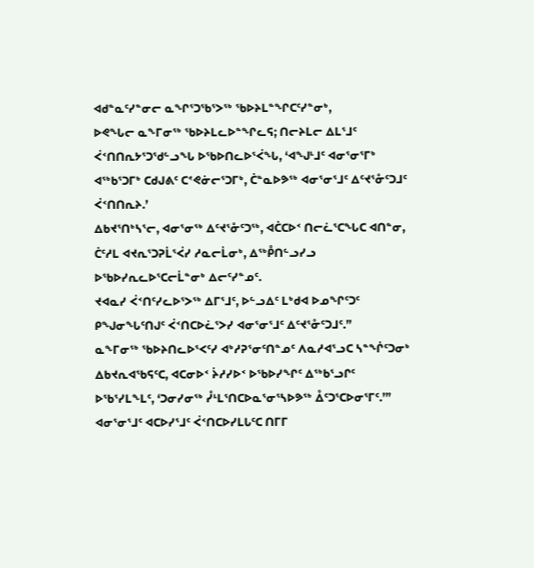ᐊᑯᓐᓇᑦᓯᓐᓂᓕ ᓇᖏᕐᑐᖃᕐᐳᖅ ᖃᐅᔨᒪᓐᖏᑕᑦᓯᓐᓂᒃ,
ᐅᕙᖓᓕ ᓇᖕᒥᓂᖅ ᖃᐅᔨᒪᓚᐅᓐᖏᓚᕋ; ᑎᓕᔨᒪᓕ ᐃᒪᕐᒧᑦ ᐹᑉᑎᑎᕆᔭᕐᑐᖁᓪᓗᖓ ᐅᖃᐅᑎᓚᐅᕐᐹᖓ, ‘ᐊᖑᒻᒧᑦ ᐊᓂᕐᓂᕐᒥᒃ ᐊᖅᑲᕐᑐᒥᒃ ᑕᑯᒍᕕᑦ ᑕᕝᕙᓃᓕᕐᑐᒥᒃ, ᑖᓐᓇᐅᕗᖅ ᐊᓂᕐᓂᕐᒧᑦ ᐃᑦᔪᕐᓁᑦᑐᒧᑦ ᐹᑉᑎᑎᕆᔨ.’
ᐃᑲᔪᕐᑎᒃᓴᕐᓕ, ᐊᓂᕐᓂᖅ ᐃᑦᔪᕐᓁᑦᑐᖅ, ᐊᑖᑕᐅᑉ ᑎᓕᓛᕐᑕᖓᑕ ᐊᑎᓐᓂ, ᑖᑦᓱᒪ ᐊᔪᕆᕐᑐᕈᒫᕐᐹᓯ ᓱᓇᓕᒫᓂᒃ, ᐃᖅᑬᑎᓪᓗᓯᓗ ᐅᖃᐅᓯᕆᓚᐅᕐᑕᓕᒫᓐᓂᒃ ᐃᓕᑦᓯᓐᓄᑦ.
ᔪᐊᓇᓯ ᐹᑉᑎᑦᓯᓚᐅᕐᐳᖅ ᐃᒥᕐᒧᑦ, ᐅᓪᓗᐃᑦ ᒪᒃᑯᐊ ᐅᓄᖏᑦᑐᑦ ᑭᖑᓂᖓᑦᑎᒍᑦ ᐹᑉᑎᑕᐅᓛᕐᐳᓯ ᐊᓂᕐᓂᕐᒧᑦ ᐃᑦᔪᕐᓁᑦᑐᒧᑦ.”
ᓇᖕᒥᓂᖅ ᖃᐅᔨᑎᓚᐅᕐᐸᑦᓯ ᐊᒃᓱᕈᕐᓂᑦᑎᓐᓄᑦ ᐱᓇᓱᐊᕐᓗᑕ ᓴᓐᖐᑦᑐᓂᒃ ᐃᑲᔪᕆᐊᖃᕋᑦᑕ, ᐊᑕᓂᐅᑉ ᔩᓱᓯᐅᑉ ᐅᖃᐅᓯᖏᑦ ᐃᖅᑲᕐᓗᒋᑦ ᐅᖃᕐᓯᒪᖕᒪᑦ, ‘ᑐᓂᓯᓂᖅ ᓮᒻᒪᕐᑎᑕᐅᓇᕐᓂᕐᓴᐅᕗᖅ ᐂᑦᑐᕐᑕᐅᓂᕐᒥᑦ.’”
ᐊᓂᕐᓂᕐᒧᑦ ᐊᑕᐅᓯᕐᒧᑦ ᐹᑉᑎᑕᐅᓯᒪᒐᑦᑕ ᑎᒥᒥ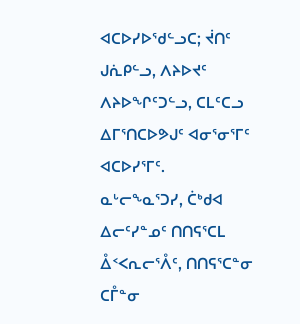ᐊᑕᐅᓯᐅᖁᓪᓗᑕ; ᔫᑎᑦ ᒍᕇᑭᓪᓗ, ᐱᔨᐅᔪᑦ ᐱᔨᐅᖏᑦᑐᓪᓗ, ᑕᒪᑦᑕᓗ ᐃᒥᕐᑎᑕᐅᕗᒍᑦ ᐊᓂᕐᓂᕐᒥᑦ ᐊᑕᐅᓯᕐᒥᑦ.
ᓇᒡᓕᖕᓇᕐᑐᓯ, ᑖᒃᑯᐊ ᐃᓕᑦᓯᓐᓄᑦ ᑎᑎᕋᕐᑕᒪ ᐂᑉᐸᕆᓕᕐᐰᑦ, ᑎᑎᕋᕐᑕᓐᓂ ᑕᒤᓐᓂ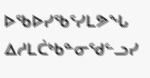ᐅᖃᐅᓯᖃᕐᓯᒪᕗᖓ ᐃᓱᒪᑖᒃᑲᓐᓂᖁᓪᓗᓯ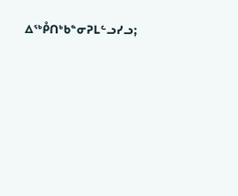ᐃᖅᑬᑎᒃᑲᓐᓂᕈᒪᓪᓗᓯᓗ;